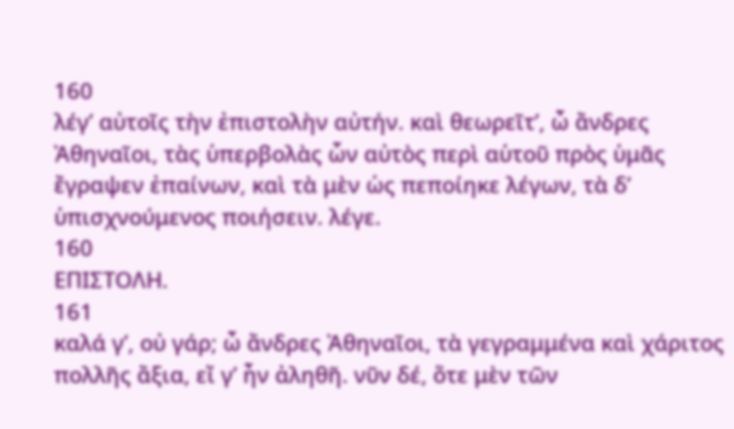160
λέγʼ αὐτοῖς τὴν ἐπιστολὴν αὐτήν. καὶ θεωρεῖτʼ, ὦ ἄνδρες Ἀθηναῖοι, τὰς ὑπερβολὰς ὧν αὐτὸς περὶ αὑτοῦ πρὸς ὑμᾶς ἔγραψεν ἐπαίνων, καὶ τὰ μὲν ὡς πεποίηκε λέγων, τὰ δʼ ὑπισχνούμενος ποιήσειν. λέγε.
160
ΕΠΙΣΤΟΛΗ.
161
καλά γʼ, οὐ γάρ; ὦ ἄνδρες Ἀθηναῖοι, τὰ γεγραμμένα καὶ χάριτος πολλῆς ἄξια, εἴ γʼ ἦν ἀληθῆ. νῦν δέ, ὅτε μὲν τῶν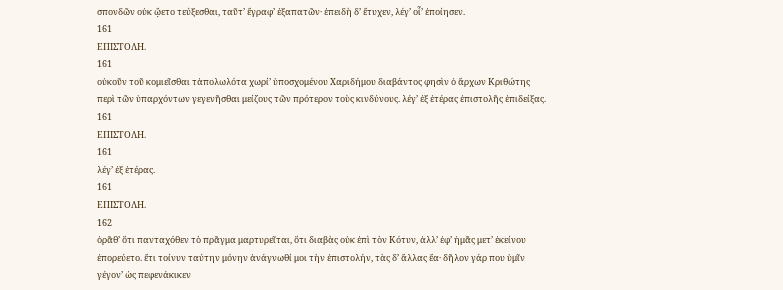σπονδῶν οὐκ ᾤετο τεύξεσθαι, ταῦτʼ ἔγραφʼ ἐξαπατῶν· ἐπειδὴ δʼ ἔτυχεν, λέγʼ οἷʼ ἐποίησεν.
161
ΕΠΙΣΤΟΛΗ.
161
οὐκοῦν τοῦ κομιεῖσθαι τἀπολωλότα χωρίʼ ὑποσχομένου Χαριδήμου διαβάντος φησὶν ὁ ἄρχων Κριθώτης περὶ τῶν ὑπαρχόντων γεγενῆσθαι μείζους τῶν πρότερον τοὺς κινδύνους. λέγʼ ἐξ ἑτέρας ἐπιστολῆς ἐπιδείξας.
161
ΕΠΙΣΤΟΛΗ.
161
λέγʼ ἐξ ἑτέρας.
161
ΕΠΙΣΤΟΛΗ.
162
ὁρᾶθʼ ὅτι πανταχόθεν τὸ πρᾶγμα μαρτυρεῖται, ὅτι διαβὰς οὐκ ἐπὶ τὸν Κότυν, ἀλλʼ ἐφʼ ἡμᾶς μετʼ ἐκείνου ἐπορεύετο. ἔτι τοίνυν ταύτην μόνην ἀνάγνωθί μοι τὴν ἐπιστολήν, τὰς δʼ ἄλλας ἔα· δῆλον γάρ που ὑμῖν γέγονʼ ὡς πεφενάκικεν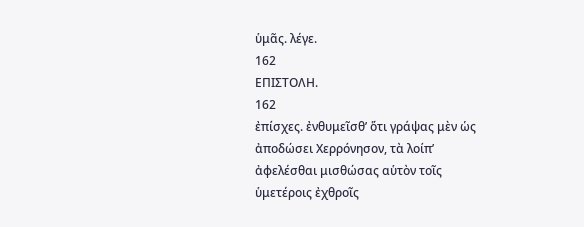ὑμᾶς. λέγε.
162
ΕΠΙΣΤΟΛΗ.
162
ἐπίσχες. ἐνθυμεῖσθʼ ὅτι γράψας μὲν ὡς ἀποδώσει Χερρόνησον, τὰ λοίπʼ ἀφελέσθαι μισθώσας αὑτὸν τοῖς ὑμετέροις ἐχθροῖς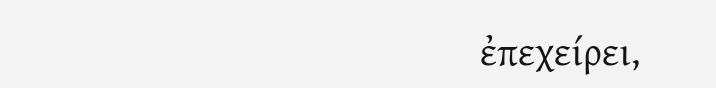ἐπεχείρει,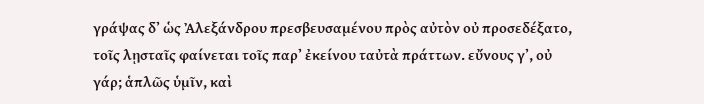γράψας δʼ ὡς Ἀλεξάνδρου πρεσβευσαμένου πρὸς αὐτὸν οὐ προσεδέξατο, τοῖς λῃσταῖς φαίνεται τοῖς παρʼ ἐκείνου ταὐτὰ πράττων. εὔνους γʼ, οὐ γάρ; ἁπλῶς ὑμῖν, καὶ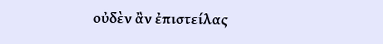οὐδὲν ἂν ἐπιστείλας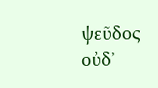ψεῦδος οὐδʼ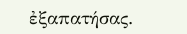ἐξαπατήσας.